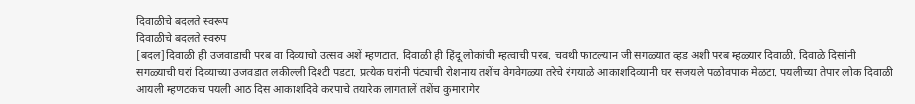दिवाळीचे बदलते स्वरूप
दिवाळीचे बदलते स्वरुप
[बदल]दिवाळी ही उजवाडाची परब वा दिव्याचो उत्सव अशें म्हणटात. दिवाळी ही हिंदू लोकांची म्हत्वाची परब. चवथी फाटल्यान जी सगळ्यात व्हड अशी परब म्हळ्यार दिवाळी. दिवाळे दिसांनी सगळ्याची घरां दिव्याच्या उजवडात लकील्ली दिश्टी पडटा. प्रत्येक घरांनी पंट्याची रोशनाय तशेंच वेगवेगळ्या तरेचे रंगयाळे आकाशदिव्यानी घर सजयले पळोवपाक मेळटा. पयलीच्या तेपार लोक दिवाळी आयली म्हणटकच पयली आठ दिस आकाशदिवे करपाचे तयारेक लागतालें तशेंच कुमारागेर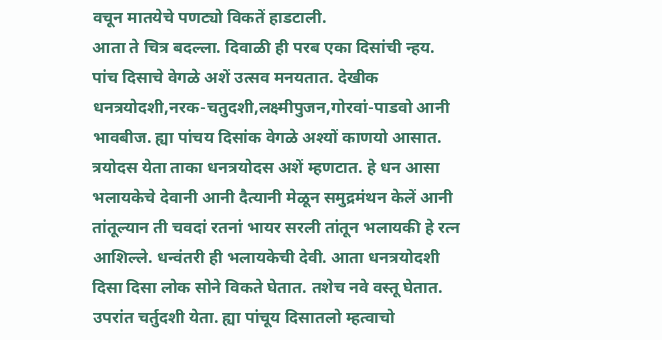वचून मातयेचे पणट्यो विकतें हाडटाली.
आता ते चित्र बदल्ला. दिवाळी ही परब एका दिसांची न्हय. पांच दिसाचे वेगळे अशें उत्सव मनयतात. देखीक धनत्रयोदशी,नरक-चतुदशी,लक्ष्मीपुजन,गोरवां-पाडवो आनी भावबीज. ह्या पांचय दिसांक वेगळे अश्यों काणयो आसात. त्रयोदस येता ताका धनत्रयोदस अशें म्हणटात. हे धन आसा भलायकेचे देवानी आनी दैत्यानी मेळून समुद्रमंथन केलें आनी तांतूल्यान ती चवदां रतनां भायर सरली तांतून भलायकी हे रत्न आशिल्ले. धन्वंतरी ही भलायकेची देवी. आता धनत्रयोदशी दिसा दिसा लोक सोने विकते घेतात. तशेच नवे वस्तू घेतात. उपरांत चर्तुदशी येता. ह्या पांचूय दिसातलो म्हत्वाचो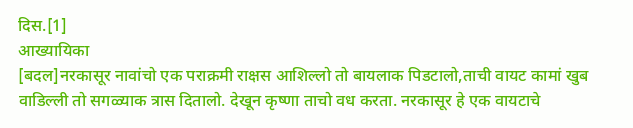दिस.[1]
आख्यायिका
[बदल]नरकासूर नावांचो एक पराक्रमी राक्षस आशिल्लो तो बायलाक पिडटालो,ताची वायट कामां खुब वाडिल्ली तो सगळ्याक त्रास दितालो. देखून कृष्णा ताचो वध करता. नरकासूर हे एक वायटाचे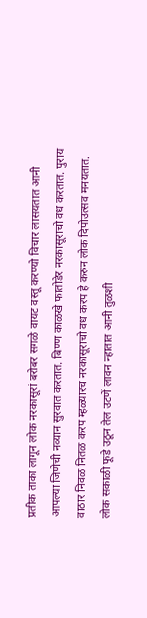प्रतीक ताका लागून लोक नरकासूरां बरोबर सगळे वायट वस्तू करण्यो विचार लासयतात आनी आपल्या जिणेची नव्यान सुरवात करतात. बिण्ण काळखे फातोडेर नरकासूराचो वध करतात. पुराय वाठार निवळ नितळ करप म्हळ्यारच नरकासूराचो वध करप हे करुन लोक दिपोउत्सव मनयतात. लोक सकाळी फूडे उठून तेल उटणें लावन न्हातात आनी तुळशी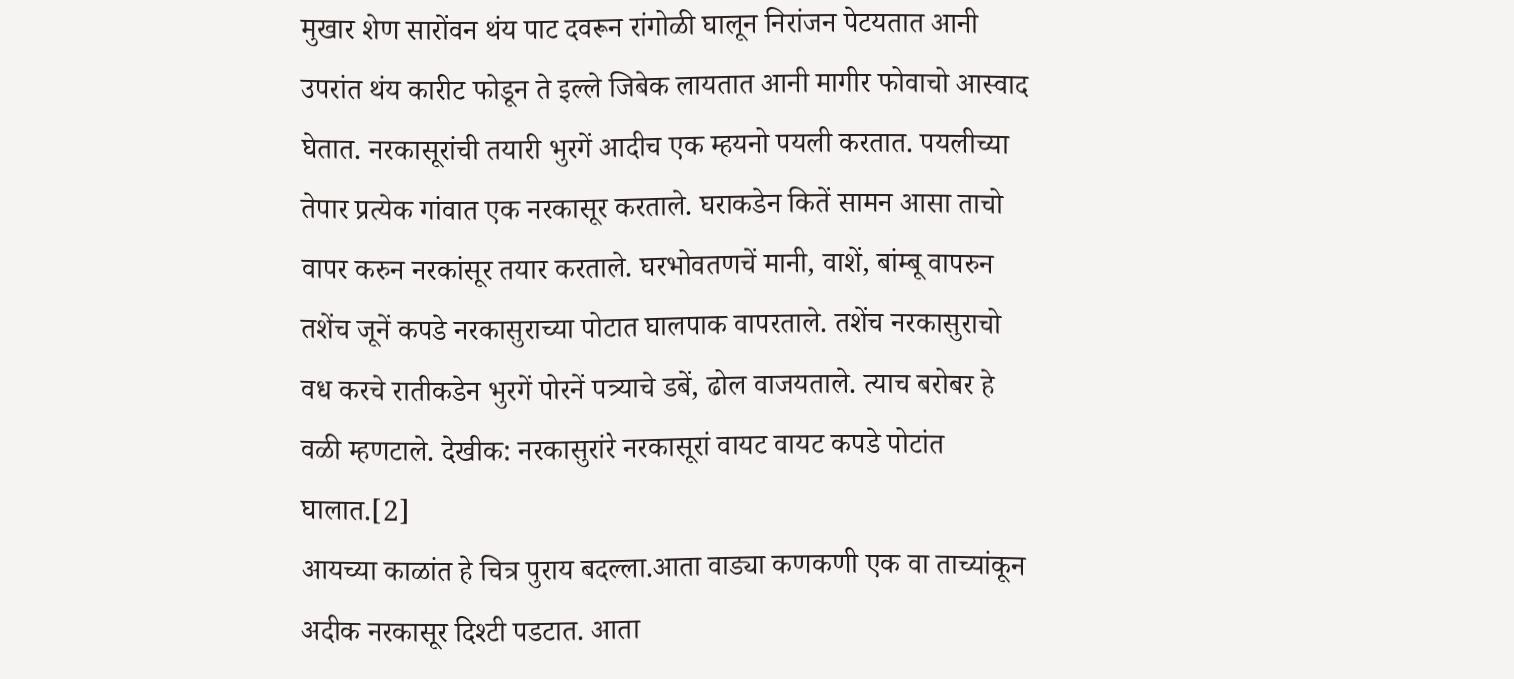मुखार शेण सारोंवन थंय पाट दवरून रांगोळी घालून निरांजन पेटयतात आनी उपरांत थंय कारीट फोडून ते इल्ले जिबेक लायतात आनी मागीर फोवाचो आस्वाद घेतात. नरकासूरांची तयारी भुरगें आदीच एक म्हयनो पयली करतात. पयलीच्या तेपार प्रत्येक गांवात एक नरकासूर करताले. घराकडेन कितें सामन आसा ताचो वापर करुन नरकांसूर तयार करताले. घरभोवतणचें मानी, वाशें, बांम्बू वापरुन तशेंच जूनें कपडे नरकासुराच्या पोटात घालपाक वापरताले. तशेंच नरकासुराचो वध करचे रातीकडेन भुरगें पोरनें पत्र्याचे डबें, ढोल वाजयताले. त्याच बरोबर हे वळी म्हणटाले. देखीक: नरकासुरांरे नरकासूरां वायट वायट कपडे पोटांत घालात.[2]
आयच्या काळांत हे चित्र पुराय बदल्ला.आता वाड्या कणकणी एक वा ताच्यांकून अदीक नरकासूर दिश्टी पडटात. आता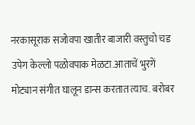नरकासूराक सजोवपा खातीर बाजारी वस्तुचो चड उपेग केल्लो पळोवपाक मेळटा.आताचें भुरगें मोट्यान संगीत घालून डान्स करतात त्याच. बरोबर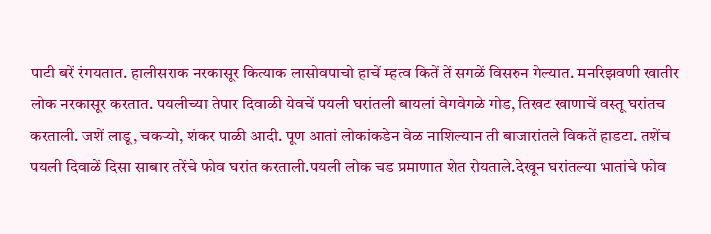पाटी बरें रंगयतात. हालीसराक नरकासूर कित्याक लासोवपाचो हाचें म्हत्व कितें तें सगळें विसरुन गेल्यात. मनरिझवणी खातीर लोक नरकासूर करतात. पयलीच्या तेपार दिवाळी येवचें पयली घरांतली बायलां वेगवेगळे गोड, तिखट खाणाचें वस्तू घरांतच करताली. जशें लाडू, चकऱ्यो, शंकर पाळी आदी. पूण आतां लोकांकडेन वेळ नाशिल्यान ती बाजारांतले विकतें हाडटा. तशेंच पयली दिवाळें दिसा साबार तरेंचे फोव घरांत करताली.पयली लोक चड प्रमाणात शेत रोयताले.देखून घरांतल्या भातांचे फोव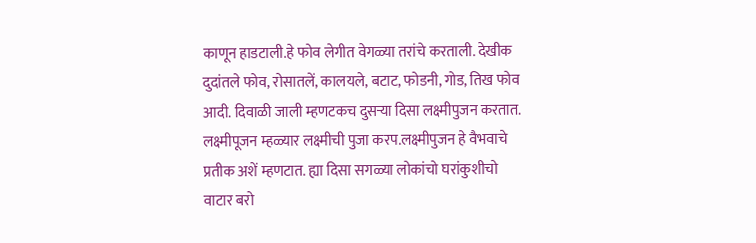काणून हाडटाली.हे फोव लेगीत वेगळ्या तरांचे करताली. देखीक दुदांतले फोव, रोसातलें, कालयले, बटाट, फोडनी, गोड, तिख फोव आदी. दिवाळी जाली म्हणटकच दुसऱ्या दिसा लक्ष्मीपुजन करतात.
लक्ष्मीपूजन म्हळ्यार लक्ष्मीची पुजा करप.लक्ष्मीपुजन हे वैभवाचे प्रतीक अशें म्हणटात. ह्या दिसा सगळ्या लोकांचो घरांकुशीचो वाटार बरो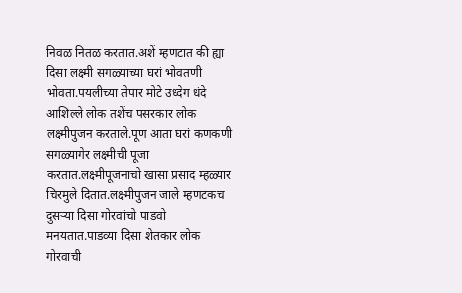निवळ नितळ करतात.अशें म्हणटात की ह्या दिसा लक्ष्मी सगळ्याच्या घरां भोवतणी भोवता.पयलीच्या तेपार मोटे उध्देग धंदे आशिल्ले लोक तशेंच पसरकार लोक लक्ष्मीपुजन करताले.पूण आता घरां कणकणी सगळ्यागेर लक्ष्मीची पूजा करतात.लक्ष्मीपूजनाचो खासा प्रसाद म्हळ्यार चिरमुले दितात.लक्ष्मीपुजन जाले म्हणटकच दुसऱ्या दिसा गोरवांचो पाडवो मनयतात.पाडव्या दिसा शेतकार लोक गोरवाची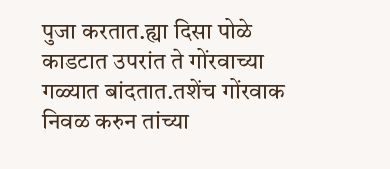पुजा करतात.ह्या दिसा पोळे काडटात उपरांत ते गोंरवाच्या गळ्यात बांदतात.तशेंच गोंरवाक निवळ करुन तांच्या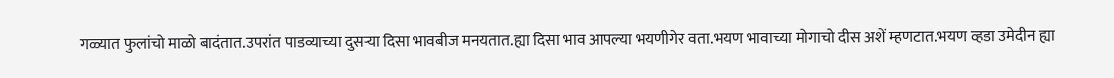गळ्यात फुलांचो माळो बादंतात.उपरांत पाडव्याच्या दुसऱ्या दिसा भावबीज मनयतात.ह्या दिसा भाव आपल्या भयणीगेर वता.भयण भावाच्या मोगाचो दीस अशें म्हणटात.भयण व्हडा उमेदीन ह्या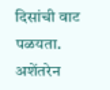दिसांची वाट पळयता. अशेंतरेन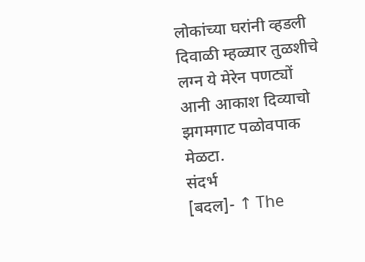लोकांच्या घरांनी व्हडली दिवाळी म्हळ्यार तुळशीचे लग्न ये मेरेन पणट्यों आनी आकाश दिव्याचो झगमगाट पळोवपाक मेळटा.
संदर्भ
[बदल]- ↑ The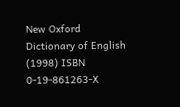New Oxford Dictionary of English (1998) ISBN 0-19-861263-X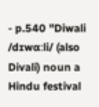- p.540 "Diwali /dɪwɑːli/ (also Divali) noun a Hindu festival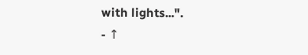with lights...".
- ↑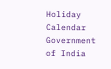Holiday Calendar Government of India